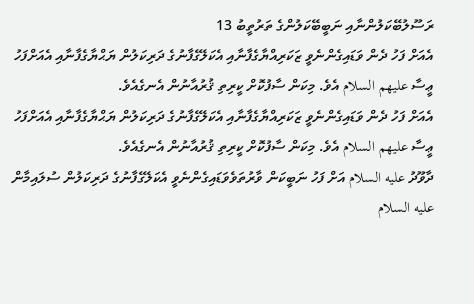ރަސޫލުބޭކަލުންނާއި ނަބީބޭކަލުންގެ ތަރުތީބު 13
އެއަށް ފަހު ދެން ވަޑައިގެންނެވީ ޒަކަރިއްޔާގެފާނާއި އެކަލޭގެފާނުގެ ދަރިކަލުން ޔަޙްޔާގެފާނާއި އެއަށްފަހު ޢީސާ عليهم السلام އެވެ. މިކަން ސާފުކޮށް ކީރިތި ޤުރުއާނުން އެނގެއެވެ.
އެއަށް ފަހު ދެން ވަޑައިގެންނެވީ ޒަކަރިއްޔާގެފާނާއި އެކަލޭގެފާނުގެ ދަރިކަލުން ޔަޙްޔާގެފާނާއި އެއަށްފަހު ޢީސާ عليهم السلام އެވެ. މިކަން ސާފުކޮށް ކީރިތި ޤުރުއާނުން އެނގެއެވެ.
ދާވޫދު عليه السلام އަށް ފަހު ނަބީކަން ވާރުތަވެވަޑައިގެންނެވީ އެކަލޭގެފާނުގެ ދަރިކަލުން ސުލައިމާން عليه السلام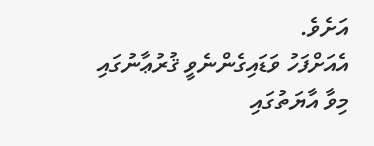އަށެވެ.
އެއަށްފަހު ވަޑައިގެންނެވީ ޤުރުޢާނުގައި މިވާ އާޔަތުގައި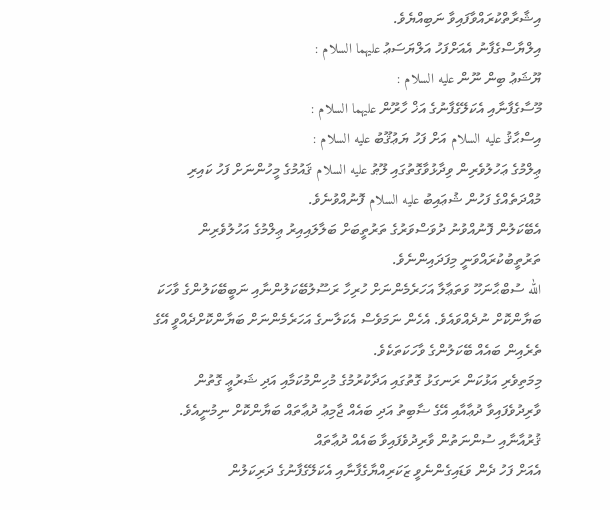އިޝާރާތްކުރައްވާފައިވާ ނަބިއްޔެވެ.
އިލްޔާސްގެފާނު އެއަށްފަހު އަލްޔަސަޢު عليهما السلام :
ޔޫޝަޢު ބިން ނޫން عليه السلام :
މޫސާގެފާނާއި އެކަލޭގެފާނުގެ އަޚް ހާރޫން عليهما السلام :
އިސްޙާޤު عليه السلام އަށް ފަހު ޔަޢުޤޫބު عليه السلام :
ޢިލްމުގެ ޢަހުލުވެރިން ވިދާޅުވާގޮތުގައި ލޫޠު عليه السلام ޤައުމުގެ މީހުންނަށް ފަހު ކައިރި މުއްދަތެއްގެ ފަހުން ޝުޢައިބު عليه السلام ފޮނުއްވުނެވެ.
އެބޭކަލުން ފޮނުއްވުނު ދުވަސްވަރުގެ ތަރުތީބަށް ބަލާލައިއިރު ޢިލްމުގެ އަހުލުވެރިން ތަރުތީބުކުރައްވަނީ މިފަދައިންނެވެ.
الله ސުބްޙާނަހޫ ވަތަޢާލާ އަހަރެމެންނަށް ހުރިހާ ރަސޫލުބޭކަލުންނާއި ނަބީބޭކަލުންގެ ވާހަކަ ބަޔާންކޮށް ނުދެއްވައެވެ. އެހެން ނަމަވެސް އެކަލާނގެ އަހަރެމެންނަށް ބަޔާންކޮށްދެއްވީ އޭގެ ތެރެއިން ބައެއް ބޭކަލުންގެ ވާހަކަތަކެވެ.
މިމަތިވެރި އަޅުކަން ރަނގަޅު ގޮތުގައި އަދާކުރުމުގެ މުހިންމުކަމާއި އަދި ޝަރުޢީ ގޮތުން ވާރިދުވެފައިވާ ދުޢާއާއި އޭގެ ޟާބިތު އަދި ބައެއް ޖާމިޢު ދުޢާތައް ބަޔާންކޮށް ނިމުނީއެވެ.
ޤުރުއާނާއި ސުންނަތުން ވާރިދުވެފައިވާ ބައެއް ދުޢާތައް
އެއަށް ފަހު ދެން ވަޑައިގެންނެވީ ޒަކަރިއްޔާގެފާނާއި އެކަލޭގެފާނުގެ ދަރިކަލުން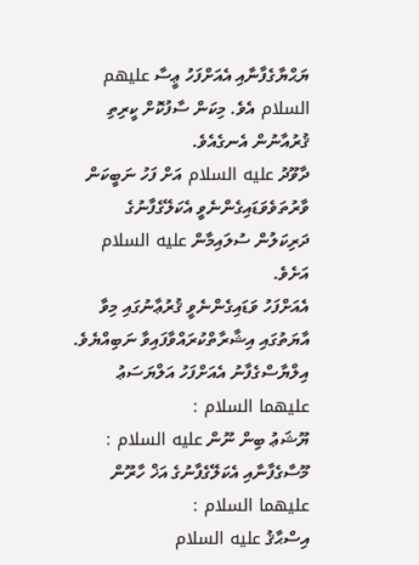ޔަޙްޔާގެފާނާއި އެއަށްފަހު ޢީސާ عليهم السلام އެވެ. މިކަން ސާފުކޮށް ކީރިތި ޤުރުއާނުން އެނގެއެވެ.
ދާވޫދު عليه السلام އަށް ފަހު ނަބީކަން ވާރުތަވެވަޑައިގެންނެވީ އެކަލޭގެފާނުގެ ދަރިކަލުން ސުލައިމާން عليه السلام އަށެވެ.
އެއަށްފަހު ވަޑައިގެންނެވީ ޤުރުޢާނުގައި މިވާ އާޔަތުގައި އިޝާރާތްކުރައްވާފައިވާ ނަބިއްޔެވެ.
އިލްޔާސްގެފާނު އެއަށްފަހު އަލްޔަސަޢު عليهما السلام :
ޔޫޝަޢު ބިން ނޫން عليه السلام :
މޫސާގެފާނާއި އެކަލޭގެފާނުގެ އަޚް ހާރޫން عليهما السلام :
އިސްޙާޤު عليه السلام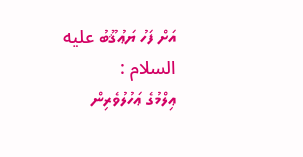އަށް ފަހު ޔަޢުޤޫބު عليه السلام :
ޢިލްމުގެ ޢަހުލުވެރިން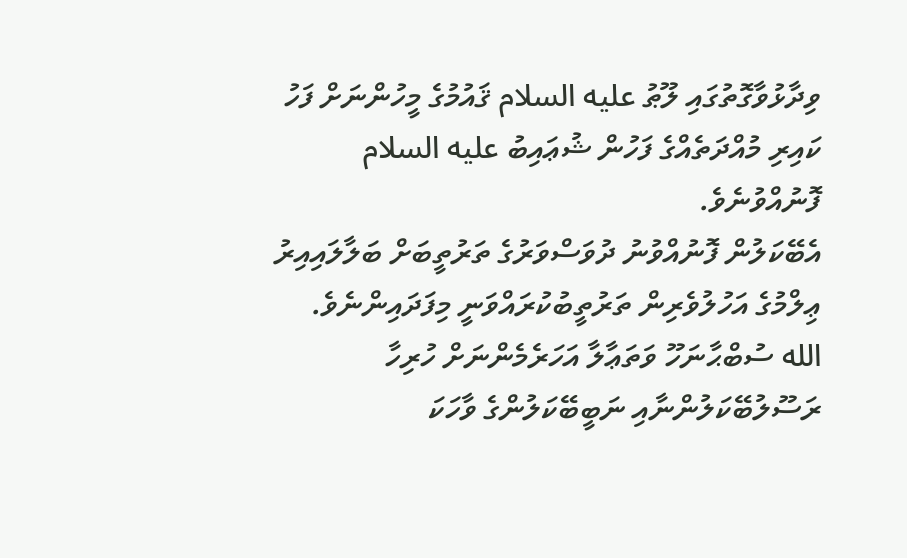ވިދާޅުވާގޮތުގައި ލޫޠު عليه السلام ޤައުމުގެ މީހުންނަށް ފަހު ކައިރި މުއްދަތެއްގެ ފަހުން ޝުޢައިބު عليه السلام ފޮނުއްވުނެވެ.
އެބޭކަލުން ފޮނުއްވުނު ދުވަސްވަރުގެ ތަރުތީބަށް ބަލާލައިއިރު ޢިލްމުގެ އަހުލުވެރިން ތަރުތީބުކުރައްވަނީ މިފަދައިންނެވެ.
الله ސުބްޙާނަހޫ ވަތަޢާލާ އަހަރެމެންނަށް ހުރިހާ ރަސޫލުބޭކަލުންނާއި ނަބީބޭކަލުންގެ ވާހަކަ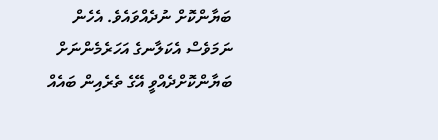ބަޔާންކޮށް ނުދެއްވައެވެ. އެހެން ނަމަވެސް އެކަލާނގެ އަހަރެމެންނަށް ބަޔާންކޮށްދެއްވީ އޭގެ ތެރެއިން ބައެއް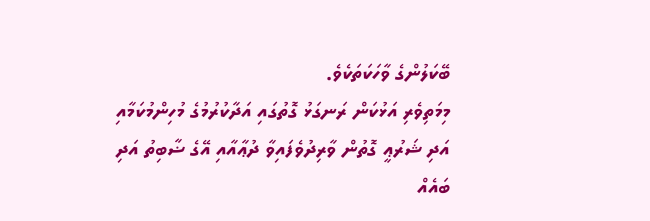ބޭކަލުންގެ ވާހަކަތަކެވެ.
މިމަތިވެރި އަޅުކަން ރަނގަޅު ގޮތުގައި އަދާކުރުމުގެ މުހިންމުކަމާއި އަދި ޝަރުޢީ ގޮތުން ވާރިދުވެފައިވާ ދުޢާއާއި އޭގެ ޟާބިތު އަދި ބައެއް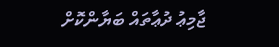ޖާމިޢު ދުޢާތައް ބަޔާންކޮށް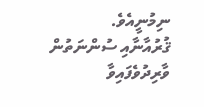ނިމުނީއެވެ.
ޤުރުއާނާއި ސުންނަތުން ވާރިދުވެފައިވާ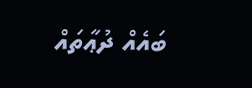ބައެއް ދުޢާތައް